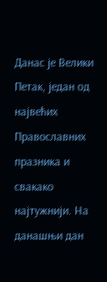Данас је Велики Петак, један од највећих Православних празника и свакако најтужнији. На данашњи дан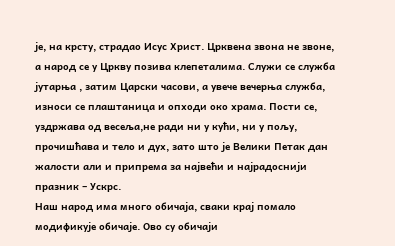је, на крсту, страдао Исус Христ. Црквена звона не звоне, а народ се у Цркву позива клепеталима. Служи се служба јутарња , затим Царски часови, а увече вечерња служба, износи се плаштаница и опходи око храма. Пости се, уздржава од весеља,не ради ни у кући, ни у пољу, прочишћава и тело и дух, зато што је Велики Петак дан жалости али и припрема за највећи и најрадоснији празник – Ускрс.
Наш народ има много обичаја, сваки крај помало модификује обичаје. Ово су обичаји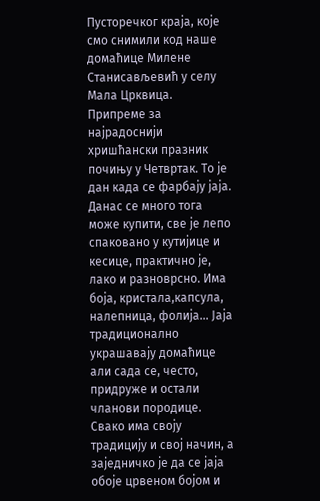Пусторечког краја, које смо снимили код наше домаћице Милене Станисављевић у селу Мала Црквица.
Припреме за најрадоснији хришћански празник почињу у Четвртак. То је дан када се фарбају јаја. Данас се много тога може купити, све је лепо спаковано у кутијице и кесице, практично је, лако и разноврсно. Има боја, кристала,капсула, налепница, фолија… Јаја традиционално украшавају домаћице али сада се, често, придруже и остали чланови породице. Свако има своју традицију и свој начин, а заједничко је да се јаја обоје црвеном бојом и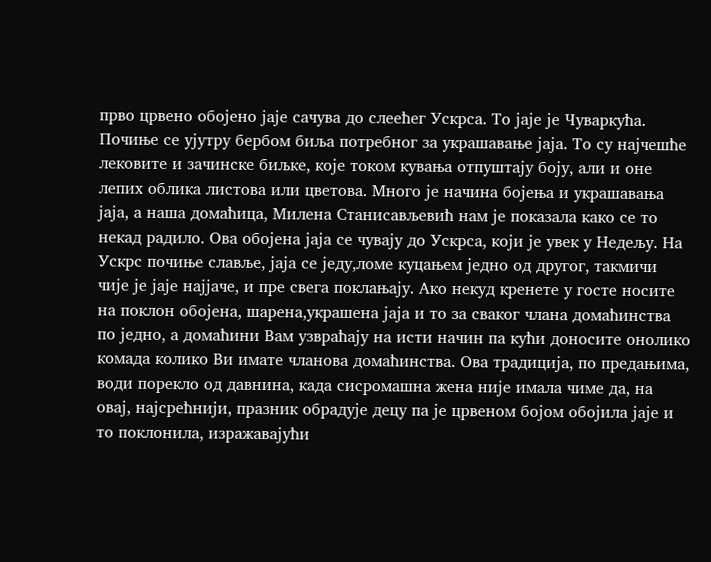прво црвено обојено јаје сачува до слеећег Ускрса. То јаје је Чуваркућа. Почиње се ујутру бербом биља потребног за украшавање јаја. То су најчешће лековите и зачинске биљке, које током кувања отпуштају боју, али и оне лепих облика листова или цветова. Много је начина бојења и украшавања јаја, а наша домаћица, Милена Станисављевић нам је показала како се то некад радило. Ова обојена јаја се чувају до Ускрса, који је увек у Недељу. На Ускрс почиње славље, јаја се једу,ломе куцањем једно од другог, такмичи чије је јаје најјаче, и пре свега поклањају. Ако некуд кренете у госте носите на поклон обојена, шарена,украшена јаја и то за сваког члана домаћинства по једно, а домаћини Вам узвраћају на исти начин па кући доносите онолико комада колико Ви имате чланова домаћинства. Ова традиција, по предањима, води порекло од давнина, када сисромашна жена није имала чиме да, на овај, најсрећнији, празник обрадује децу па је црвеном бојом обојила јаје и то поклонила, изражавајући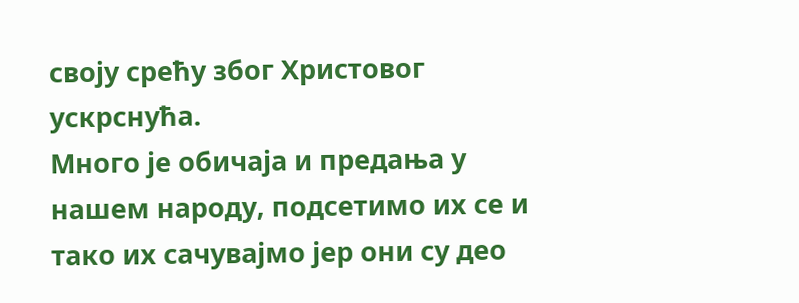своју срећу због Христовог ускрснућа.
Много је обичаја и предања у нашем народу, подсетимо их се и тако их сачувајмо јер они су део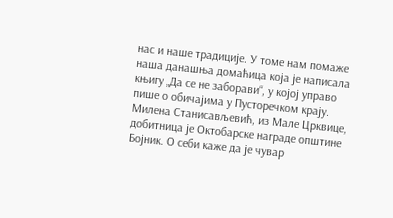нас и наше традиције. У томе нам помаже наша данашња домаћица која је написала књигу „Да се не заборави“, у којој управо пише о обичајима у Пусторечком крају. Милена Станисављевић, из Мале Црквице, добитница је Октобарске награде општине Бојник. О себи каже да је чувар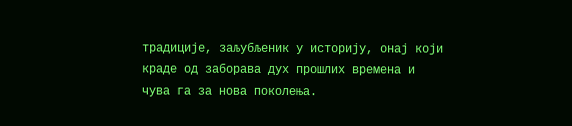традиције, заљубљеник у историју, онај који краде од заборава дух прошлих времена и чува га за нова поколења.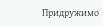Придружимо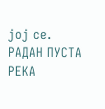јој се.
РАДАН ПУСТА РЕКА